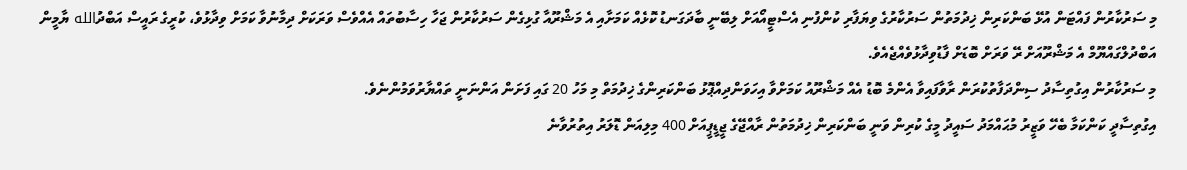މި ސަރުކާރުން ފައްޓަން އުޅޭ ބަންކަރިން ޚިދުމަތުން ސަރުކާރުގެ ވިޔަފާރި ކުންފުނި އެސްޓީއޯއަށް ލިބޭނީ ބާދަގަނޑު ކޮޅެއް ކަމަށާއި އެ މަޝްރޫއާ ގުޅިގެން ސަރުކާރުން ޖަހާ ހިސާބުތައް އެއްވެސް ވަރަކަށް ދިމާނުވާ ކަމަށް ވިދާޅުވެ، ކުރީގެ ރައީސް އަބްދުالله ޔާމީން އަބްދުލްގައްޔޫމް އެ މަޝްރޫއަށް ރޭ ވަރަށް ބޮޑަށް ފާޑުވިދާޅުވެއްޖެއެވެ.
މި ސަރުކާރުން އިގުތިސާދު ސިންދަފާތުކުރަން ރާވާފައިވާ އެންމެ ބޮޑު އެއް މަޝްރޫއު ކަމަށްވާ އިހަވަންދިއްޕޮޅު ބަންކަރިންގެ ޚިދުމަތް މި މަހު 20 ގައި ފަށަން އަންނަނީ ތައްޔާރުވަމުންނެވެ.
އިގުތިސާދީ ކަންކަމާ ބެހޭ ވަޒީރު މުޙައްމަދު ސައީދު މީގެ ކުރިން ވަނީ ބަންކަރިން ޚިދުމަތުން ރާއްޖޭގެ ޖީޑީޕީއަށް 400 މިލިއަން ޑޮލަރު އިތުރުވާނެ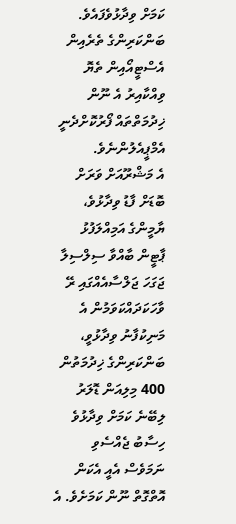ކަމަށް ވިދާޅުވެފައެވެ. ބަންކަރިންގެ ތެރެއިން އެސްޓީއޯއިން ތެޔޮ ވިއްކާއިރު އެ ނޫން ޚިދުމަތްތައް ފޯރުކޮށްދެނީ އެމްޕީއެލުންނެވެ.
އެ މަޝްރޫއަށް ވަރަށް ބޮޑަށް ފާޑު ވިދާޅުވެ، ޔާމީންގެ އަމިއްލަފުޅު ޕާޓީން ބާއްވާ ސިލްސިލާ ޖަގަހަ ޖަލްސާއެއްގައި ރޭ ވާހަކަދައްކަވަމުން އެ މަނިކުފާނު ވިދާޅުވީ، ބަންކަރިންގެ ޚިދުމަތުން 400 މިލިއަން ޑޮލަރު ލިބޭނެ ކަމަށް ވިދާޅުވެ ހިސާބު ޖެއްސެވި ނަމަވެސް އެއީ އެކަން އޮތްގޮތް ނޫން ކަމަށެވެ. އެ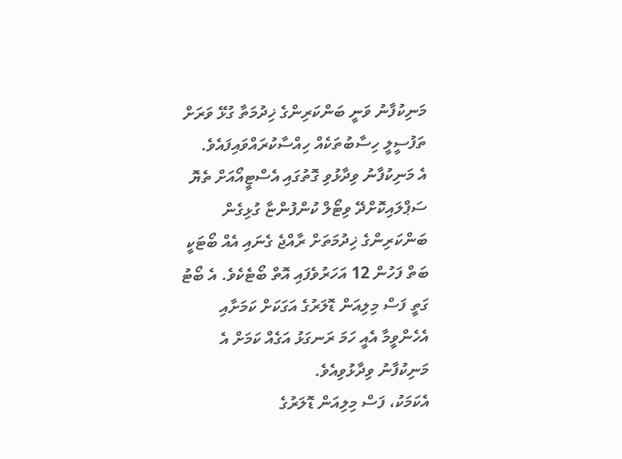މަނިކުފާނު ވަނީ ބަންކަރިންގެ ޚިދުމަތާ ގުޅޭ ވަރަށް ތަފުސީލީ ހިސާބުތަކެއް ހިއްސާކުރައްވައިފައެވެ.
އެ މަނިކުފާނު ވިދާޅުވި ގޮތުގައި އެސްޓީއޯއަށް ތެޔޮ ސަޕްލައިކޮށްދޭ ވިޓޯލް ކުންފުންޏާ ގުޅިގެން ބަންކަރިންގެ ޚިދުމަތަށް ރާއްޖެ ގެނައި އެއް ބޯޓަކީ ބަތް ފަހުން 12 އަހަރުވެފައި އޮތް ބޯޓެކެވެ. އެ ބޯޓު ގަތީ ފަސް މިލިއަން ޑޮލަރުގެ އަގަކަށް ކަމަށާއި އެހެންވީމާ އެއީ ހަމަ ރަނގަޅު އަގެއް ކަމަށް އެ މަނިކުފާނު ވިދާޅުވިއެވެ.
އެކަމަކު، ފަސް މިލިއަން ޑޮލަރުގެ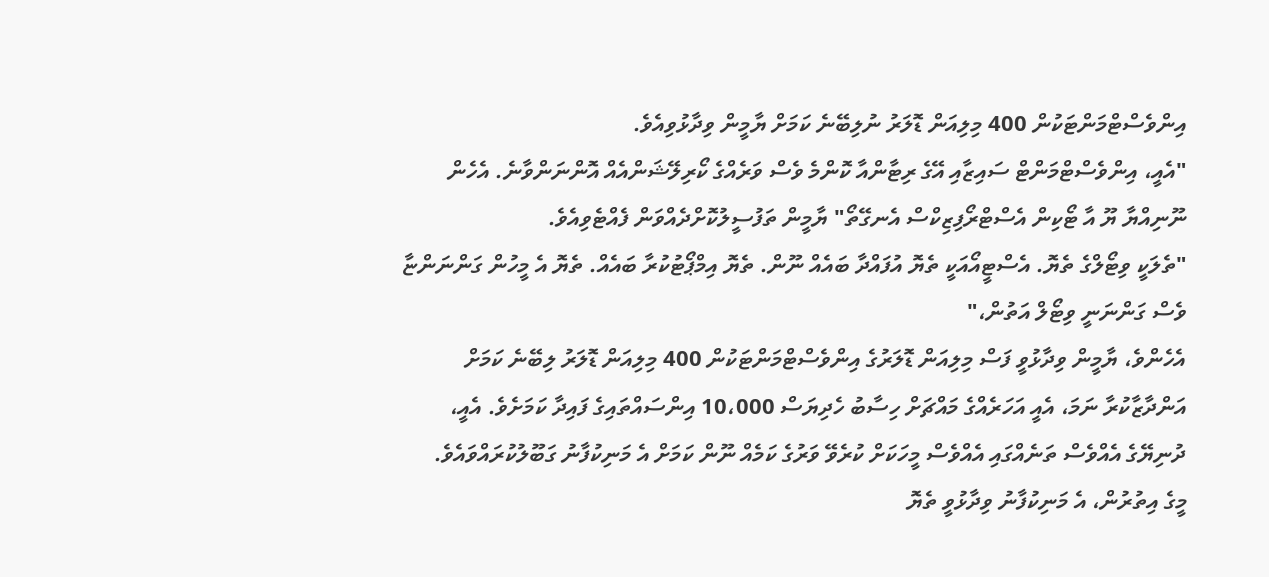އިންވެސްޓްމަންޓަކުން 400 މިލިއަން ޑޮލަރު ނުލިބޭނެ ކަމަށް ޔާމީން ވިދާޅުވިއެވެ.
"އެއީ، އިންވެސްޓްމަންޓް ސައިޒާއި އޭގެ ރިޓާންއާ ކޮންމެ ވެސް ވަރެއްގެ ކޯރިލޭޝަންއެއް އޮންނަންވާނެ. އެހެން ނޫނިއްޔާ ޔޫ އާ ޓޯކިން އެސްޓްރޯފިޒިކްސް އެނގޭތޯ" ޔާމީން ތަފުސީލުކޮށްދެއްވަން ފެއްޓެވިއެވެ.
"ތެލަކީ ވިޓޯލްގެ ތެޔޮ. އެސްޓީއޯއަކީ ތެޔޮ އުފައްދާ ބައެއް ނޫން. ތެޔޮ އިމްޕޯޓުކުރާ ބައެއް. ތެޔޮ އެ މީހުން ގަންނަންޏާ ވެސް ގަންނަނީ ވިޓޯލް އަތުން،"
އެހެންވެ، ޔާމީން ވިދާޅުވީ ފަސް މިލިއަން ޑޮލަރުގެ އިންވެސްޓްމަންޓަކުން 400 މިލިއަން ޑޮލަރު ލިބޭނެ ކަމަށް އަންދާޒާކުރާ ނަމަ، އެއީ އަހަރެއްގެ މައްޗަށް ހިސާބު ހެދިޔަސް 10،000 އިންސައްތައިގެ ފައިދާ ކަމަށެވެ. އެއީ، ދުނިޔޭގެ އެއްވެސް ތަނެއްގައި އެއްވެސް މީހަކަށް ކުރެވޭ ވަރުގެ ކަމެއް ނޫން ކަމަށް އެ މަނިކުފާނު ގަބޫލުކުރައްވައެވެ.
މީގެ އިތުރުން، އެ މަނިކުފާނު ވިދާޅުވީ ތެޔޮ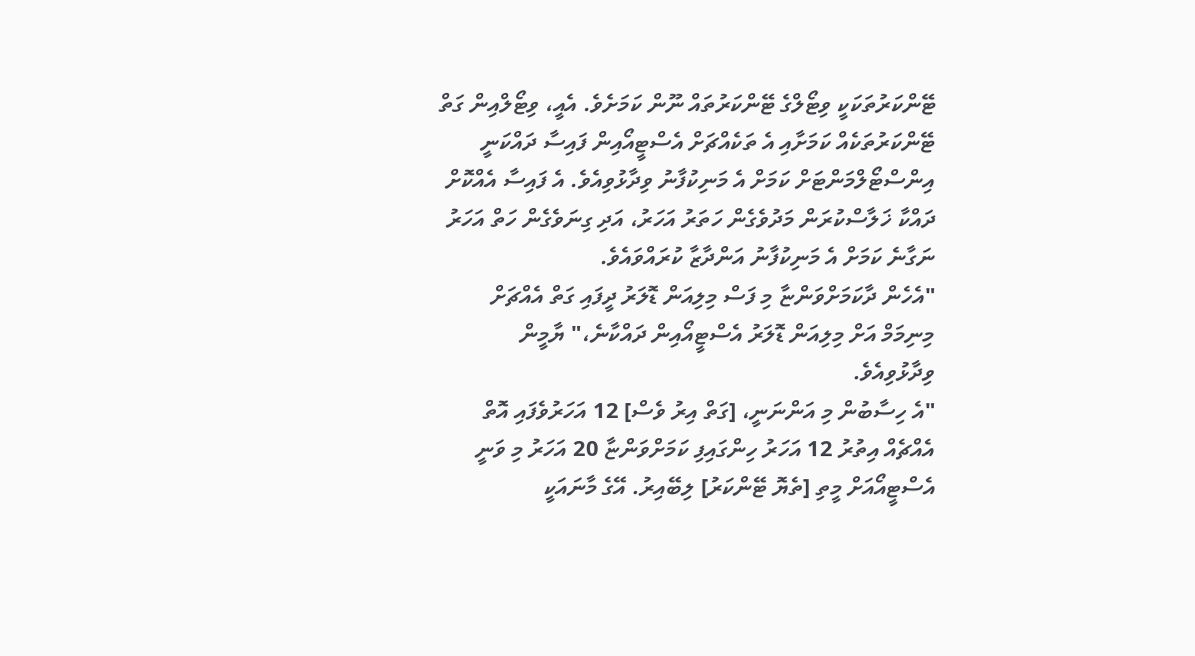ޓޭންކަރުތަކަކީ ވިޓޯލްގެ ޓޭންކަރުތައް ނޫން ކަމަށެވެ. އެއީ، ވިޓޯލްއިން ގަތް ޓޭންކަރުތަކެއް ކަމަށާއި އެ ތަކެއްޗަށް އެސްޓީއޯއިން ފައިސާ ދައްކަނީ އިންސްޓޯލްމަންޓަށް ކަމަށް އެ މަނިކުފާނު ވިދާޅުވިއެވެ. އެ ފައިސާ އެއްކޮށް ދައްކާ ޚަލާސްކުރަން މަދުވެގެން ހަތަރު އަހަރު، އަދި ގިނަވެގެން ހަތް އަހަރު ނަގާނެ ކަމަށް އެ މަނިކުފާނު އަންދާޒާ ކުރައްވައެވެ.
"އެހެން ދާކަމަށްވަންޏާ މި ފަސް މިލިއަން ޑޮލަރު ދީފައި ގަތް އެއްޗަށް މިނިމަމް އަށް މިލިއަން ޑޮލަރު އެސްޓީއޯއިން ދައްކާނެ،" ޔާމީން ވިދާޅުވިއެވެ.
"އެ ހިސާބުން މި އަންނަނީ، [ގަތް އިރު ވެސް] 12 އަހަރުވެފައި އޮތް އެއްޗެއް އިތުރު 12 އަހަރު ހިންގައިފި ކަމަށްވަންޏާ 20 އަހަރު މި ވަނީ އެސްޓީއޯއަށް މީތި [ތެޔޮ ޓޭންކަރު] ލިބޭއިރު. އޭގެ މާނައަކީ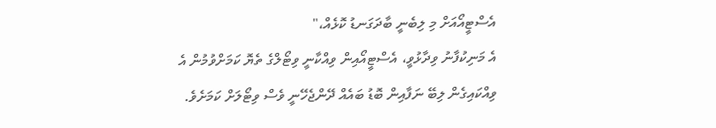އެސްޓީއޯއަށް މި ލިބެނީ ބާދަގަނޑު ކޮޅެއް،"
އެ މަނިކުފާނު ވިދާޅުވީ، އެސްޓީއޯއިން ވިއްކާނީ ވިޓޯލްގެ ތެޔޮ ކަމަށްވުމުން އެ ވިއްކައިގެން ލިބޭ ނަފާއިން ބޮޑު ބައެއް ދޭންޖެހޭނީ ވެސް ވިޓޯލަށް ކަމަށެވެ.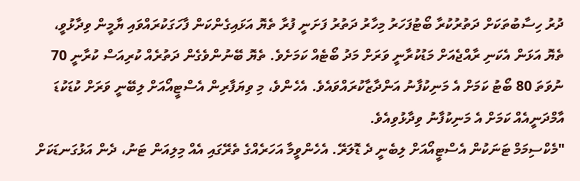ދުރު ހިސާބުތަކަށް ދަތުރުކުރާ ބޯޓުފަހަރު މިހާރު ދަތުރު ފަށަނީ ފުރާ ތެޔޮ އަޅައިގެންކަން ފާހަގަކުރައްވައި ޔާމީން ވިދާޅުވީ، ތެޔޮ އަޅަން އެކަނި ރާއްޖެއަށް މަޑުކުރާނީ ވަރަށް މަދު ބޯޓެއް ކަމަށެވެ. ތެޔޮ ބޭނުންވެގެން ދަތުރެއް ކުރިއަސް ކުރާނީ 70 ނުވަތަ 80 ބޯޓު ކަމަށް އެ މަނިކުފާނު އަންދާޒާކުރައްވައެވެ. އެހެންވެ، މި ވިޔަފާރިން އެސްޓީއޯއަށް ލިބޭނީ ވަރަށް ކުޑަކުޑަ އާމްދަނީއެއް ކަމަށް އެ މަނިކުފާނު ވިދާޅުވިއެވެ.
"މެކްސިމަމް ޓަނަކުން އެސްޓީއޯއަށް ލިބެނީ ދެ ޑޮލަރޭ. އެހެންވީމާ އަހަރެއްގެ ތެރޭގައި އެއް މިލިއަން ޓަނު، ދެން އަޅުގަނޑަކަށް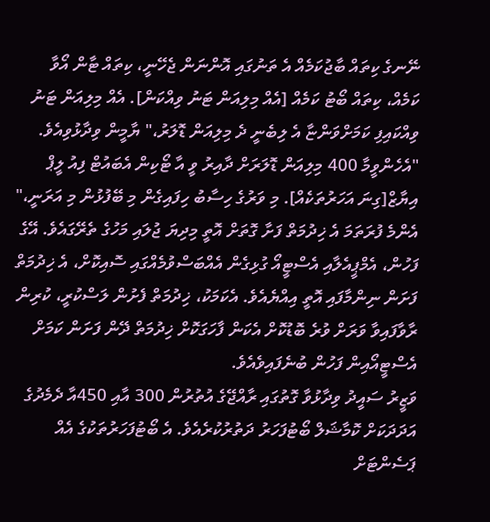ނޭނގެ ކިތައް ބާޖުކަމެއް އެ ތަނުގައި އޮންނަން ޖެހޭނީ، ކިތައް ޓާން އޯވާ ކަމެއް، ކިތައް ބޯޓު ކަމެއް [އެއް މިލިއަން ޓަނު ވިއްކަން]. އެއް މިލިއަން ޓަނު ވިއްކައިފި ކަމަށްވަންޏާ އެ ލިބެނީ ދެ މިލިއަން ޑޮލަރު،" ޔާމީން ވިދާޅުވިއެވެ.
"އެހެންވީމާ 400 މިލިއަން ޑޮލަރަށް ދާއިރު ވީ އާ ޓޯކިން އެބައުޓް ފިއު ލީޕް އިޔާޒް[ގިނަ އަހަރުތަކެއް]. މި ވަރުގެ ހިސާބު ހިފައިގެން މި ބޭފުޅުން މި އަރަނީ،"
އެންމެ ފުރަތަމަ އެ ޚިދުމަތް ފަށާ ގޮތަށް އޮތީ މިދިޔަ ޖުލައި މަހުގެ ތެރޭގައެވެ. އޭގެ ފަހުން، އެމްޕީއެލާއި އެސްޓީއޯ ގުޅިގެން އެއްބަސްވުމެއްގައި ސޮއިކޮށް، އެ ޚިދުމަތް ފަށަން ނިންމާފައި އޮތީ އިއްޔެއެވެ. އެކަމަކު، ޚިދުމަތް ފެށުން ލަސްކުރީ، ކުރިން ރާވާފައިވާ ވަރަށް ވުރެ ބޮޑުކޮށް އެކަން ފާހަގަކޮށް ޚިދުމަތް ދޭން ފަށަން ކަމަށް އެސްޓީއޯއިން ފަހުން ބުނެފައިވެއެވެ.
ވަޒީރު ސައީދު ވިދާޅުވާ ގޮތުގައި ރާއްޖޭގެ އުތުރުން 300 އާއި 450އާ ދެމެދުގެ އަދަދަކަށް ކޮމާޝަލް ބޯޓުފަހަރު ދަތުރުކުރެއެވެ. އެ ބޯޓުފަހަރުތަކުގެ އެއް ޕަސެންޓަށް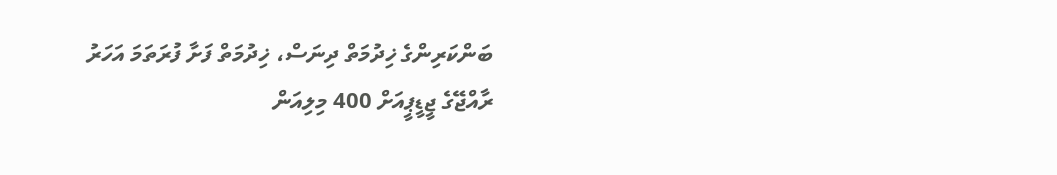ބަންކަރިންގެ ޚިދުމަތް ދިނަސް، ޚިދުމަތް ފަށާ ފުރަތަމަ އަހަރު ރާއްޖޭގެ ޖީޑީޕީއަށް 400 މިލިއަން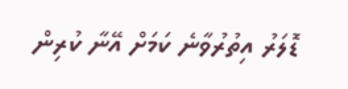ޑޮލަރު އިތުރުވާނެ ކަމަށް އޭނާ ކުރިން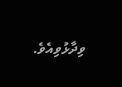ވިދާޅުވިއެވެ.